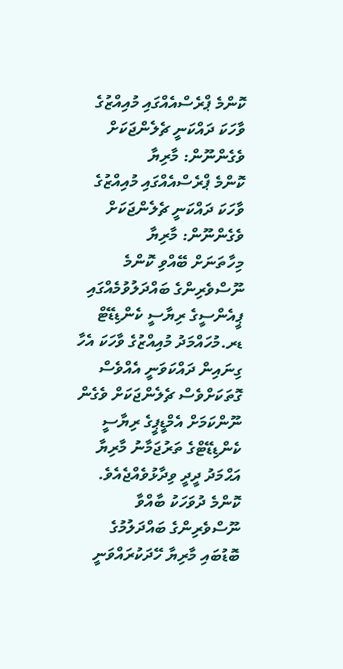ކޮންމެ ޕްރެސްއެއްގައި މުއިއްޒުގެ ވާހަކަ ދައްކަނީ ޗެލެންޖަކަށް ވެގެންނޫން: މާރިޔާ
ކޮންމެ ޕްރެސްއެއްގައި މުއިއްޒުގެ ވާހަކަ ދައްކަނީ ޗެލެންޖަކަށް ވެގެންނޫން: މާރިޔާ
މިހާތަނަށް ބޭއްވި ކޮންމެ ނޫސްވެރިންގެ ބައްދަލުވުމެއްގައި ޕީއެންސީގެ ރިޔާސީ ކެންޑިޑޭޓް ޑރ.މުހައްމަދު މުއިއްޒުގެ ވާހަކަ އެހާ ގިނައިން ދައްކަވަނީ އެއްވެސް ގޮތަކަށްވެސް ޗެލެންޖަކަށް ވެގެން ނޫންކަމަށް އެމްޑީޕީގެ ރިޔާސީ ކެންޑިޑޭޓްގެ ތަރުޖަމާނު މާރިޔާ އަޙްމަދު ދީދީ ވިދާޅުވެއްޖެއެވެ.
ކޮންމެ ދުވަހަކު ބާއްވާ ނޫސްވެރިންގެ ބައްދަލުމުގެ ބޮޑުބައި މާރިޔާ ހޭދަކުރައްވަނީ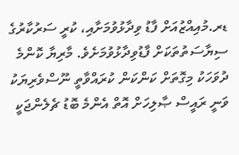ޑރ.މުއިއްޒުއަށް ފާޑު ވިދާޅުވުމަށާއި، ކުރީ ސަރުކާރުގެ ސިޔާސަތުތަކަށް ފާޑުވިދާޅުވުމަށެވެ. މާރިޔާ ކޮންމެ ދުވަހަކު މިގޮތަށް ކަންކަން ކުރައްވާތީ ނޫސްވެރިޔަކު ވަނީ ރައީސް ޞާލިހަށް އޮތް އެންމެ ބޮޑު ޗެލެންޖަކީ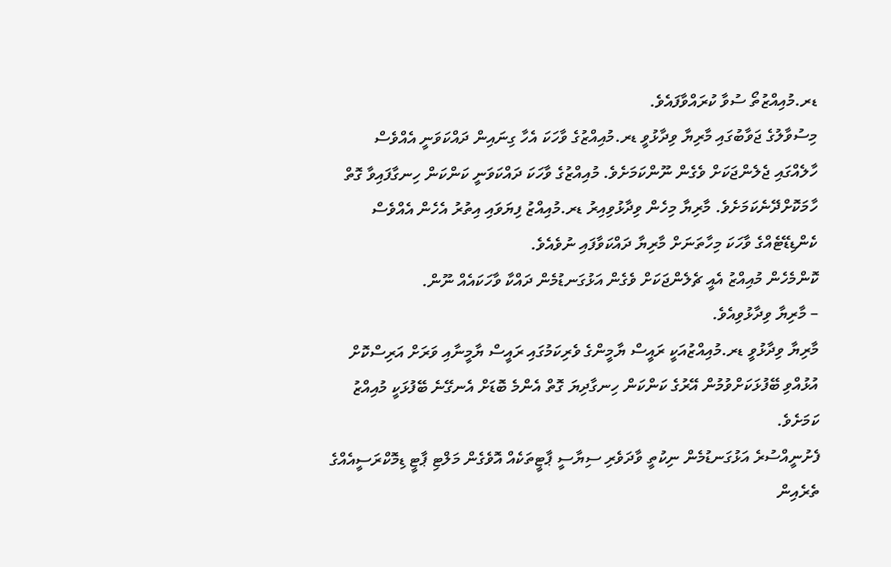ޑރ.މުއިއްޒުތޯ ސުވާ ކުރައްވާފައެވެ.
މިސުވާލުގެ ޖަވާބުގައި މާރިޔާ ވިދާޅުވީ ޑރ.މުއިއްޒުގެ ވާހަކަ އެހާ ގިނައިން ދައްކަވަނީ އެއްވެސް ހާލެއްގައި ޖެލެންޖަކަށް ވެގެން ނޫންކަމަށެވެ. މުއިއްޒުގެ ވާހަކަ ދައްކަވަނީ ކަންކަން ހިނގާފައިވާ ގޮތް ހާމަކޮށްދޭނެކަމަށެވެ. މާރިޔާ މިހެން ވިދާޅުވިއިރު ޑރ.މުއިއްޒު ފިޔަވައި އިތުރު އެހެން އެއްވެސް ކެންޑިޑޭޓެއްގެ ވާހަކަ މިހާތަނަށް މާރިޔާ ދައްކަވާފައި ނުވެއެވެ.
ކޮންމެހެން މުއިއްޒު އެއީ ޗެލެންޖަކަށް ވެގެން އަޅުގަނޑުމެން ދައްކާ ވާހަކައެއް ނޫން.
– މާރިޔާ ވިދާޅުވިއެވެ.
މާރިޔާ ވިދާޅުވީ ޑރ.މުއިއްޒުއަކީ ރައީސް ޔާމީންގެ ވެރިކަމުގައި ރައީސް ޔާމީނާއި ވަރަށް އަރިސްކޮށް އުޅުއްވި ބޭފުޅަކަށްވުމުން އޭރުގެ ކަންކަން ހިނގާދިޔަ ގޮތް އެންމެ ބޮޑަށް އެނގޭނެ ބޭފުޅަކީ މުއިއްޒު ކަމަށެވެ.
ފެށުނީއްސުރެ އަޅުގަނޑުމެން ނިކުތީ ވާދަވެރި ސިޔާސީ ޕާޓީތަކެއް އޮވެގެން މަލްޓި ޕާޓީ ޑިމޮކްރަސީއެއްގެ ތެރެއިން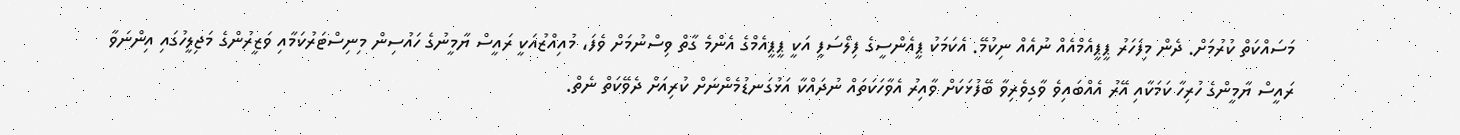މަސައްކަތް ކުރުމަށް. ދެން މިފަހަރު ޕީޕީއެމްއެއް ނުއެއް ނިކުމޭ. އެކަމަކު ޕީއެންސީގެ ފިލޯސަފީ އަކީ ޕީޕީއެމްގެ އެންމެ ގާތް ވިސްނުމަށް ވެފަ، މުއިއްޒުއަކީ ރައީސް ޔާމީނުގެ ހައުސިން މިނިސްޓަރުކަމާއި ވަޒީރުންގެ މަޖިލީހުގައި އިންނަވާ ރައީސް ޔާމީންގެ ހުރިހާ ކަމަކާއި އޭރު އެއްބައިވެ ވާގިވެރިވާ ބޭފުޅަކަށް ވާއިރު އެވާހަކަތައް ނުދައްކާ އަޅުގަނޑުމެންނަށް ކުރިއަށް ދެވޭކަތް ނެތް.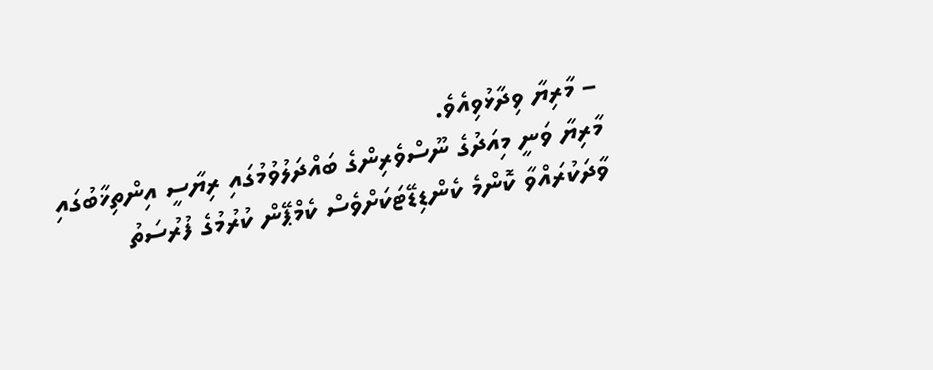– މާރިޔާ ވިދާޅުވިއެވެ.
މާރިޔާ ވަނީ މިއަދުގެ ނޫސްވެރިންގެ ބައްދަލުވުމުގައި ރިޔާސީ އިންތިޚާބުގައި ވާދަކުރައްވާ ކޮންމެ ކެންޑިޑޭޓަކަށްވެސް ކެމްޕޭން ކުރުމުގެ ފުރުސަތު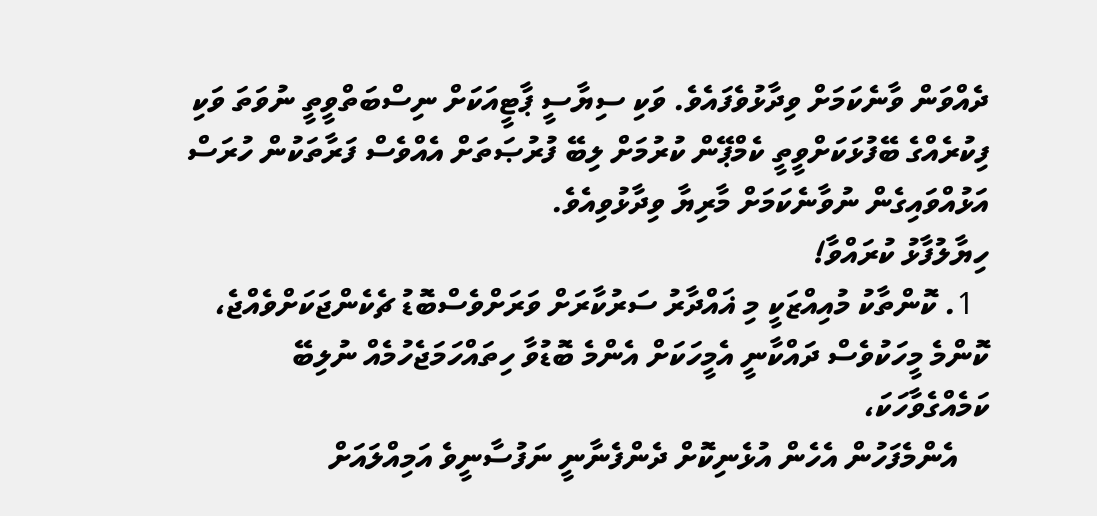ދެއްވަން ވާނެކަމަށް ވިދާޅުވެފައެވެ. ވަކި ސިޔާސީ ޕާޓީއަކަށް ނިސްބަތްވީތީ ނުވަތަ ވަކި ފިކުރެއްގެ ބޭފުޅަކަށްވީތީ ކެމްޕޭން ކުރުމަށް ލިބޭ ފުރުޞަތަށް އެއްވެސް ފަރާތަކުން ހުރަސް އަޅުއްވައިގެން ނުވާނެކަމަށް މާރިޔާ ވިދާޅުވިއެވެ.
ހިޔާލުފާޅު ކުރައްވާ!
  1. ކޮންތާކު މުއިއްޒަކީ މި ޣައްދާރު ސަރުކާރަށް ވަރަށްވެސްބޮޑު ޗެކެންޖަކަށްވެއްޖެ، ކޮންމެ މީހަކުވެސް ދައްކާނީ އެމީހަކަށް އެންމެ ބޮޑުވާ ހިތައްހަމަޖެހުމެއް ނުލިބޭ ކަމެއްގެވާހަކަ،
    އެންމެފަހުން އެހެން އުޅެނިކޮށް ދެންފެނާނީ ނަފުސާނީވެ އަމިއްލައަށް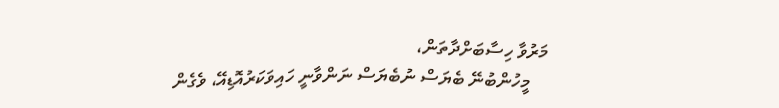މަރުވާ ހިސާބަށްދާތަން،
    މީހުންބުނޭ ބެޔަސް ނުބެޔަސް ނަންވާނީ ހައިވަކަރުއޮޑިއޭ، ވެގެން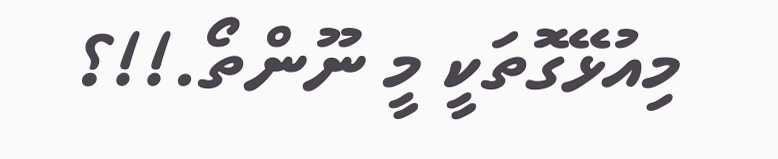މިއުޅޭގޮތަކީ މީ ނޫންތޯ.!!؟